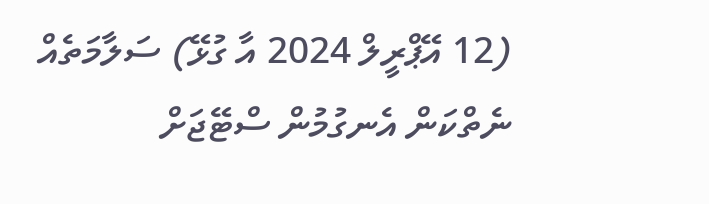(12 އޭޕްރީލް 2024 އާ ގުޅޭ) ސަލާމަތެއް ނެތްކަން އެނގުމުން ސްޓޭޖަށް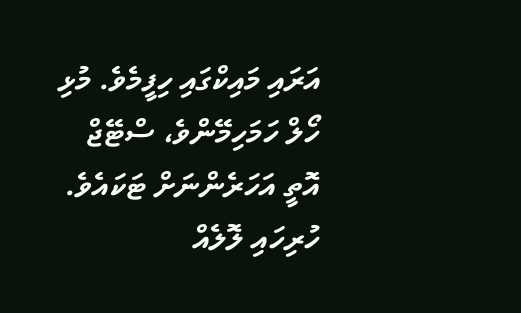އަރައި މައިކްގައި ހިފީމެވެ. މުޅި ހޯލް ހަމަހިމޭންވެ، ސްޓޭޖް އޮތީ އަހަރެންނަށް ޓަކައެވެ. ހުރިހައި ލޮލެއް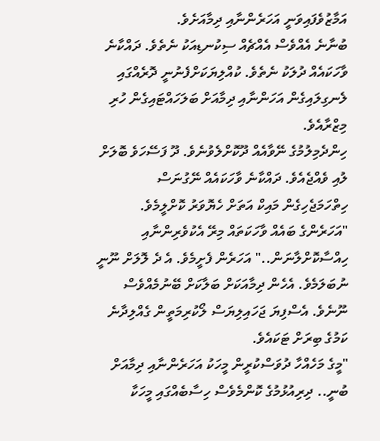އަމާޒުވެފައިވަނީ އަހަރެންނާއި ދިމާއަށެވެ.
ބުނާނެ އެއްވެސް އެއްޗެއް ސިކުނޑިއަކު ނެތެވެ. ދައްކާނެ ވާހަކައެއް ދުލަކު ނެތެވެ. ކުއްލިޔަކަށްފެނުނީ ދޮރެއްގައި ލެނގިލައިގެން އަހަންނާއި ދިމާއަށް ބަލަހައްޓައިގެން ހުރި މިޒްރާއެވެ.
ހިންދެމިލުމުގެ ނޭވާއެއް ދޫކޮށްލެވުނެވެ. ދޫ ފަސޭހަވެ ބޮލަށް ލުއި ވެއްޖެއެވެ. ދައްކާނެ ވާހަކައެއް ނޭގުނަސް ހިތްހަމަޖެހިގެން މައިކް އަތަށް ހެޔޮވަރު ކޮށްލީމެވެ.
"އަހަރެންގެ ބައެއް ވާހަކަތައް މިރޭ އެކުވެރިންނާއި ހިއްސާކޮށްލާނަން.." އަހަރެން ފެށީމެވެ. އެ ދެ ލޮލަށް ނޫނީ ނުބަލަމެވެ. އެހެން ދިމާއަކަށް ބަލާކަށް ބޭނުމެއްވެސް ނޫނެވެ. އެސްފިޔަ ޖަހައިލިޔަސް ލޯކުރިމަތީން ގެއްލިދާނެ ކަމުގެ ބިރަށް ޓަކައެވެ.
"މީގެ މަހެއްހާ ދުވަސްކުރީން މީހަކު އަހަރެންނާއި ދިމާއަށް ބުނީ.. ދިރިއުޅުމުގެ ކޮންމެވެސް ހިސާބެއްގައި މީހަކާ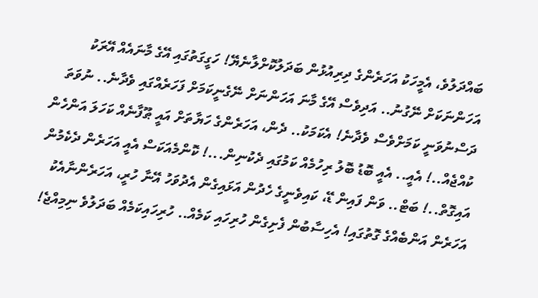ބައްދަލުވެ، އެމީހަކު އަހަރެންގެ ދިރިއުޅުން ބަދަލުކޮށްލާނެޔޭ! ހަގީގަތުގައި އޭގެ މާނައެއް އޭރަކު އަހަންނަކަށް ނޭގުނު.. އަދިވެސް އޭގެ މާނަ އަހަންނަށް ނޭގެނީކަމަށް ފަހަރެއްގައި ވެދާނެ.. ނުވަތަ ދަސްނުވަނީ ކަމަށްވެސް ވެދާނެ! އެކަމަކު.. ދެން، އަހަރެންގެ ހަޔާތަށް އައީ ޠޫފާނެއް ކަހަލަ އަންހެން ކުއްޖެއް..! އެއީ.. އެއީ ބޮޑު ބޮލު ރިހުމެއް ކަމުގައި ދެކުނިން...! ކޮންމެއަކަސް އެއީ އަހަރެން ދެކެމުން އައިގޮތް..! ބަޓް.. ވަން ފައިން ޑޭ، ކައިވެނީގެ ހެދުން އަޅައިގެން އެދުވަހު އޭނާ ހުރީ، އަހަރެންނާއެކު އަހަރެން އަންބެއްގެ ގޮތުގައި! އެހިސާބުން ފެށިގެން ހުރިހައި ކަމެއް.. ހުރިހައިކަމެއް ބަދަލުވެ ނިމިއްޖެ!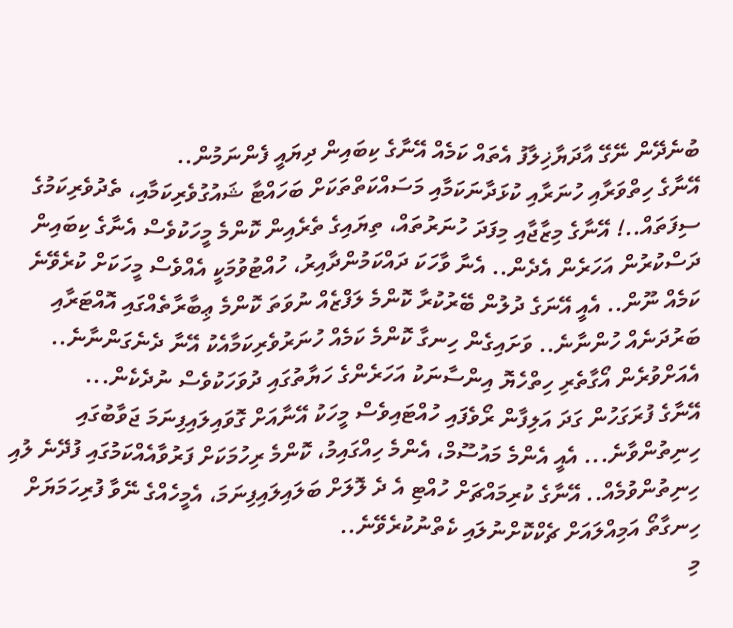ބުނެދޭން ނޭގޭ އާދަޔާޚިލާފު އެތައް ކަމެއް އޭނާގެ ކިބައިން ދިޔައީ ފެންނަމުން..
އޭނާގެ ހިތްވަރާއި ހުނަރާއި ކުޅަދާނަކަމާއި މަސައްކަތްތަކަށް ބަހައްޓާ ޝައުގުވެރިކަމާއި، ތެދުވެރިކަމުގެ ސިފަތައް..! އޭނާގެ މިޒާޖާއި މިފަދަ ހުނަރުތައް، ތިޔައިގެ ތެރެއިން ކޮންމެ މީހަކުވެސް އެނާގެ ކިބައިން ދަސްކުރުން އަހަރެން އެދެން.. އެނާ ވާހަކަ ދައްކަމުންދާއިރު، ހުއްޓުވުމަކީ އެއްވެސް މީހަކަށް ކުރެވޭނެ ކަމެއް ނޫން.. އެއީ އޭނަގެ ދުލުން ބޭރުކުރާ ކޮންމެ ލަފްޒެއް ނުވަތަ ކޮންމެ ޢިބާރާތެއްގައި އޮއްޓަރާއި ބަރުދަނެއް ހުންނާނެ.. ވަށައިގެން ހިނގާ ކޮންމެ ކަމެއް ހުނަރުވެރިކަމާއެކު އޭނާ ދެނެގަންނާނެ.. އެއަށްވުރެން އޯގާތެރި ހިތްހެޔޮ އިންސާނަކު އަހަރެންގެ ހަޔާތުގައި ދުވަހަކުވެސް ނުދެކެން...
އޭނާގެ ފުރަގަހުން ގަދަ އަލިފާން ރޯވެފައި ހުއްޓައިވެސް މީހަކު އޭނާއަށް ގޮވައިލައިފިނަމަ ޖަވާބުގައި ހިނިތުންވާނެ... އެއީ އެންމެ މައުސޫމް، އެންމެ ހިއްގައިމު، ކޮންމެ ރިހުމަކަށް ފަރުވާއެއްކަމުގައި ފުދޭނެ ލުއި ހިނިތުންވުމެއް.. އޭނާގެ ކުރިމައްޗަށް ހުއްޓި އެ ދެ ލޮލަށް ބަލައިލައިފިނަމަ، އެމީހެއްގެ ނޭވާ ފުރިހަމަޔަށް ހިނގާތޯ އަމިއްލައަށް ޗެކްކޮށްނުލައި ކެތްނުކުރެވޭނެ..
މި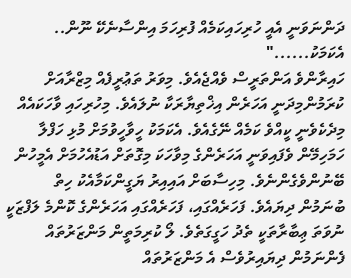ދަންނަވަނީ އެއީ ހުރިހައިކަމެއް ފުރިހަމަ އިންސާނެކޭ ނޫން.. އެކަމަކު......"
ހައިރާންވެ އަންތަރީސް ވެއްޖެއެވެ. މިވަރު ތަޢުރީފެއް މިޒްރާއަށް ކުރަމުންމިދަނީ އަހަރެން އިޚްތިޔާރަކާ ނުލައެވެ. މިހުރިހައި ވާހަކައެއް މިދެކެވެނީ ކީއްވެ ކަމެއް ނޭގެއެވެ. އެކަމަކު ހީވާހީވުމަށް މުޅި ހަފްލާ ހަމަހިމޭން ވެފައިވަނީ އަހަރެންގެ މިވާހަކަ މިގޮތަށް އަޑުއެހުމަށް އެމީހުން ބޭނުންވެގެންނެވެ. މިހިސާބަށް އައިއިރު ޔަގީންކަމާއެކު ހިތް ބުނަމުން ދިޔައެވެ. ފަހަރެއްގައި، ފަހަރެއްގައި އަހަރެންގެ ކޮންމެ ލަފްޒަކީ ނުވަތަ ޢިބާރާތަކީ ތެދު ހަގީގަތެވެ. ލޯ ކުރިމަތީން މަންޒަރުތައް ފެންނަމުން ދިޔައިރުވެސް އެ މަންޒަރުތައް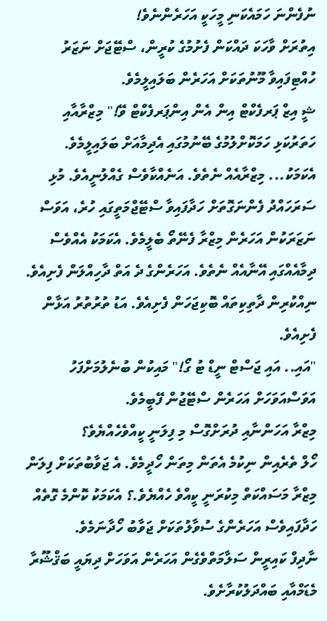ނުފެންނަ ހަމައެކަނި މީހަކީ އަހަރެންނެވެ!
އިތުރަށް ވާހަކަ ދައްކަން ފެށުމުގެ ކުރީން، ސްޓޭޖަށް ނަޒަރު ހުއްޓިފައިވާ މޫނުތަކަށް އަހަރެން ބަލައިލީމެވެ.
ޝީ އިޒް ޕަރފެކްޓް އިން އެން އިންޕަރފެކްޓް ވޭ!" މިޒްރާއާއި ހަތަރުކަޅި ހަމަކޮށްލުމުގެ ބޭނުމުގައި އެދިމާއަށް ބަލައިލީމެވެ.
އެކަމަކު... މިޒްރާއެއް ނެތެވެ. އަނެއްކާވެސް ގެއްލުނީއެވެ. މުޅި ސަރަހައްދު ފެންނަގޮތަށް ހަދާފައިވާ ސްޓޭޖްމަތީގައި ހުރެ، އަވަސް ނަޒަރަކުން އަހަރެން މިޒްރާ ފެނޭތޯ ބެލީމެވެ. އެކަމަކު އެއްވެސް ދިމާއެއްގައި އޭނާއެއް ނެތެވެ. އަހަރެންގެ ދެ އަތް ދާހިއްލަން ފެށިއެވެ. ނިއްކުރިން ދާތިކިތައް ބޮކިޖަހަން ފެށިއެވެ. އަޑު ތުރުތުރު އަޅާން ފެށިއެވެ.
"އައި.. އައި ޖަސްޓް ނީޑް ޓު ގޯ!" މައިކުން ބުނެލުމަށްފަހު އަވަސްއަވަހަށް އަހަރެން ސްޓޭޖުން ފޭބީމެވެ.
މިޒްރާ އަހަންނާއި ދުރަށްގޮސް މި ފިލަނީ ކީއްވެހެއްޔެވެ؟
ހޯލް ތެރެއިން ނިކުމެ އެތަން މިތަން ހޯދީމެވެ. އެ ޖަވާބުތަކަށް ފިލަން މިޒްރާ މަސައްކަތް މިކުރަނީ ކީއްވެ ހެއްޔެވެ.؟ އެކަމަކު ކޮންމެ ގޮތެއް ހަދާފައިވެސް އަހަރެންގެ ސުވާލުތަކަށް ޖަވާބު ހޯދާނަމެވެ.
ނާދިފް ކައިރީން ސަލާމަތްވެގެން އަހަރެން އަވަހަށް ދިޔައީ ބަޤްޝޫރާ މެޑަމްއާއި ބައްދަލުކުރާށެވެ.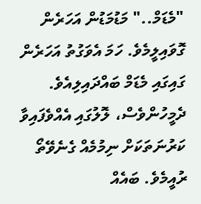"މެޑަމް.." މަޑުމަޑުން އަހަރެން ގޮވައިލީމެވެ. ހަމަ އެވަގުތު އަހަރެން ގައިގައި މެޑަމް ބައްދައިލިއެވެ. ދެމީހުންވެސް، ލޮލުގައި އެއްވެފައިވާ ކަރުނަތަކަށް ނިމުމެއް ގެނެވޭތޯ ރުއީމެވެ. ބައެއް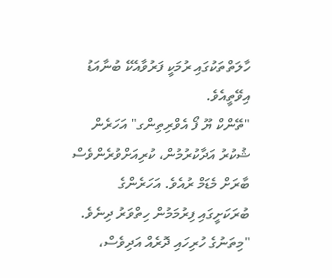ހާލަތްތަކުގައި ރުމަކީ ފަރުވާއެކޭ ބުނާއަޑު އިވޭތީއެވެ.
"ތޭންކް ޔޫ ފޯ އެވްރިތިންގ" އަހަރެން ޝުކުރު އަދާކުރުމުން، ކުރިއަށްވުރެންވެސް ބާރަށް މެޑަމް ރުއެވެ. އަހަރެންގެ ބުރަކަށީގައި ފިރުމަމުން ހިތްވަރު ދިނެވެ.
"މިތަނުގެ ހުރިހައި ދޮރެއް އަދިވެސް،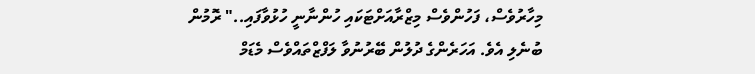މިހާރުވެސް، ފަހުންވެސް މިޒްރާއަށްޓަކައި ހުންނާނީ ހުޅުވާފައި.." ރޮމުން ބުނެލި އެވެ. އަހަރެންގެ ދުލުން ބޭރުނުވާ ލަފްޒްތައްވެސް މެޑަމް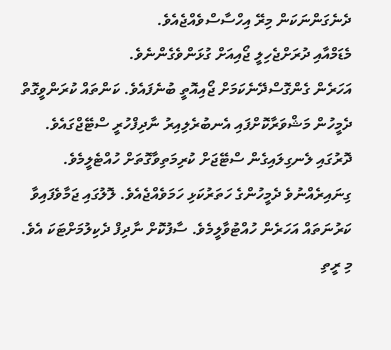ދެނެގަންނަކަން މިރޭ އިހްސާސްވެއްޖެއެވެ.
މެޑަމްއާއި ދުރަށްޖެހިލީ ޖޯއިއަށް ގުޅަންވެގެންނެވެ.
އަހަރެން ގެންގޮސްދޭނެކަމަށް ޖޯއިއޮތީ ބުނެފައެވެ. ކަންތައް ކުރަންވީގޮތް ދެމީހުން މަޝްވަރާކޮށްފައި އެނބުރެލިއިރު ނާދިފްހުރީ ސްޓޭޖްގައެވެ.
ދޮރުގައި ލެނގިލައިގެން ސްޓޭޖަށް ކުރިމަތިވާގޮތަށް ހުއްޓެލީމެވެ. ގިނައިރެއްނުވެ ދެމީހުންގެ ހަތަރުކަޅި ހަމަވެއްޖެއެވެ. ލޮލުގައި ޖަމާވެފައިވާ ކަރުނަތައް އަހަރެން ހުއްޓުވާލީމެވެ. ސާފުކޮށް ނާދިފް ދެކިލުމަށްޓަކަ އެވެ.
މި ރީތި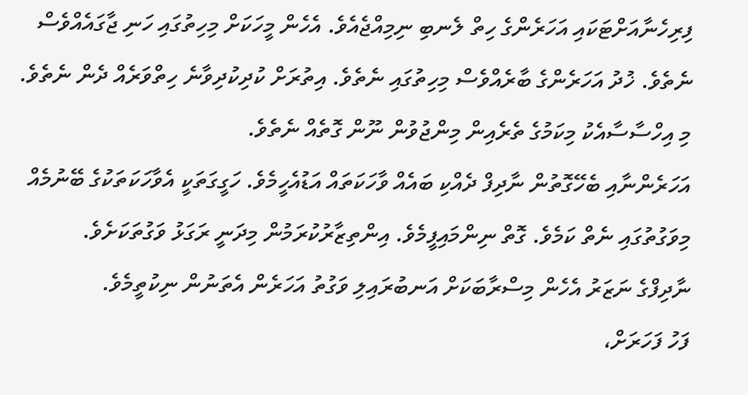ފިރިހެނާއަށްޓަކައި އަހަރެންގެ ހިތް ލެނބި ނިމިއްޖެއެވެ. އެހެން މީހަކަށް މިހިތުގައި ހަނި ޖާގައެއްވެސް ނެތެވެ. ޚުދު އަހަރެންގެ ބާރެއްވެސް މިހިތުގައި ނެތެވެ. އިތުރަށް ކުދިކުދިވާނެ ހިތްވަރެއް ދެން ނެތެވެ. މި އިހްސާސާއެކު މިކަމުގެ ތެރެއިން މިންޖުވުން ނޫން ގޮތެއް ނެތެވެ.
އަހަރެންނާއި ބެހޭގޮތުން ނާދިފް ދެއްކި ބައެއް ވާހަކަތައް އަޑުއެހީމެވެ. ހަގީގަތަކީ އެވާހަކަތަކުގެ ބޭނުމެއް މިވަގުތުގައި ނެތް ކަމެވެ. ގޮތް ނިންމައިފީމެވެ. އިންތިޒާރުކުރަމުން މިދަނީ ރަގަޅު ވަގުތަކަށެވެ.
ނާދިފްގެ ނަޒަރު އެހެން މިސްރާބަކަށް އަނބުރައިލި ވަގުތު އަހަރެން އެތަނުން ނިކުތީމެވެ.
ފަހު ފަހަރަށް،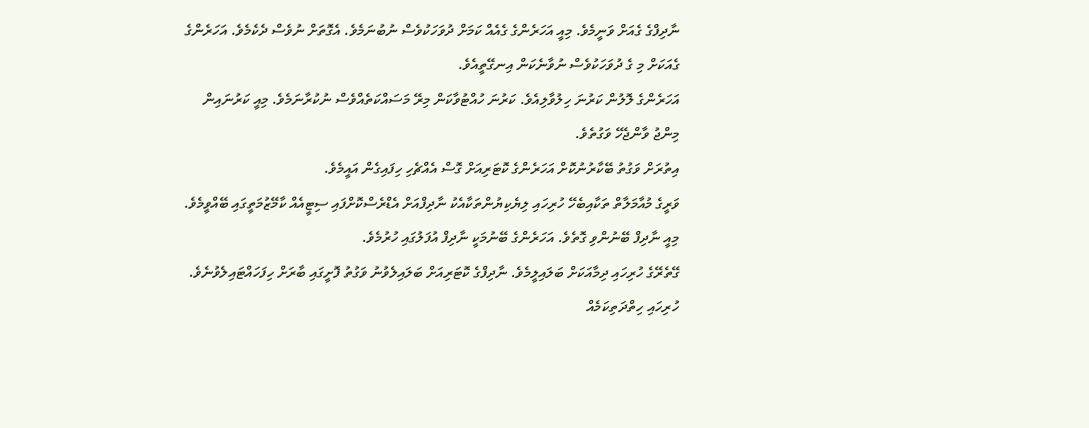ނާދިފްގެ ގެއަށް ވަނީމެވެ. މިއީ އަހަރެންގެ ގެއެއް ކަމަށް ދުވަހަކުވެސް ނުބުނަމެވެ. އެގޮތަށް ނުވެސް ދެކެމެވެ. އަހަރެންގެ ގެއަކަށް މި ގެ ދުވަހަކުވެސް ނުވާނެކަން އިނގޭތީއެވެ.
އަހަރެންގެ ލޮލުން ކަރުނަ ހިލުވާލިއެވެ. ކަރުނަ ހުއްޓުވާކަން މިރޭ މަސައްކަތެއްވެސް ނުކުރާނަމެވެ. މިއީ ކަރުނައިން މިންޖު ވާންޖެހޭ ވަގުތެވެ.
އިތުރަށް ވަގުތު ބޭކާރުނުކޮށް އަހަރެންގެ ކޮޓަރިއަށް ގޮސް އެއްޗެހި ހިފައިގެން އައީމެވެ.
ވަރީގެ މުއާމަލާތް ތަކާއިބެހޭ ހުރިހައި ލިޔެކިޔުންތަކާއެކު ނާދިފްއަށް އެޑްރެސްކޮށްފައި ސިޓީއެއް ކާމޭޒުމަތީގައި ބޭއްވީމެވެ. މިއީ ނާދިފް ބޭނުންވި ގޮތެވެ. އަހަރެންގެ ބޭނުމަކީ ނާދިފް އުފަލުގައި ހުރުމެވެ.
ގޭތެރޭގެ ހުރިހައި ދިމާއަކަށް ބަލައިލީމެވެ. ނާދިފްގެ ކޮޓަރިއަށް ބަލައިލެވުނު ވަގުތު ފޮށީގައި ބާރަށް ހިފަހައްޓައިލެވުނެވެ. ހުރިހައި ހިތްދަތިކަމެއް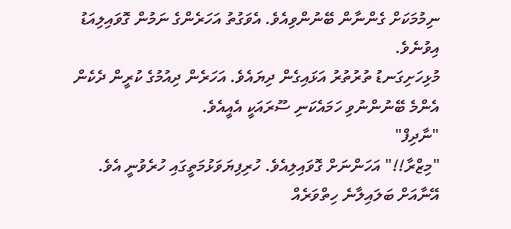ނިމުމަކަށް ގެންނާން ބޭނުންވިއެވެ. އެވަގުތު އަހަރެންގެ ނަމުން ގޮވައިލިއަޑު އިވުނެވެ.
މުޅިހަށިގަނޑު ތުރުތުރު އަޅައިގެން ދިޔައެވެ. އަހަރެން ދިއުމުގެ ކުރީން ދެކެން އެންމެ ބޭނުންނުވި ހަމައެކަނި ސޫރައަކީ އެއީއެވެ.
"ނާދިފް"
"މިޒްރާ!!" އަހަންނަށް ގޮވައިލިއެވެ. ހުރިފިޔަވަޅުމަތީގައި ހުރެވުނީ އެވެ.
އޭނާއަށް ބަލައިލާނެ ހިތްވަރެއް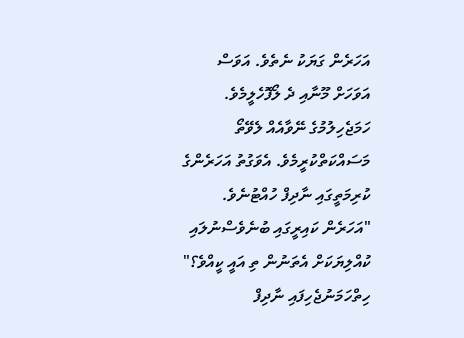އަހަރެން ގަޔަކު ނެތެވެ. އަވަސް އަވަހަށް މޫނާއި ދެ ލޯފޮހެލީމެވެ. ހަމަޖެހިލުމުގެ ނޭވާއެއް ލެވޭތޯ މަސައްކަތްކުރީމެވެ. އެވަގުތު އަހަރެންގެ ކުރިމަތީގައި ނާދިފް ހުއްޓުނެވެ.
"އަހަރެން ކައިރީގައި ބުނެވެސްނުލައި ކުއްލިޔަކަށް އެތަނުން ތި އައީ ކީއްވެ؟" ހިތްހަމަނުޖެހިފައި ނާދިފް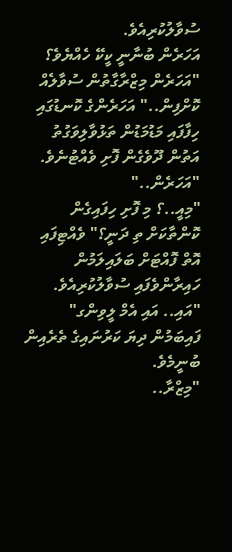ސުވާލުކުރިއެވެ.
އަހަރެން ބުނާނީ ކީކޭ ހެއްޔެވެ؟
"އަހަރެން މިޒްރާގާތުން ސުވާލެއް ކޮށްފިން.." އަހަރެންގެ ކޮނޑުގައި ހިފާފައި މަޑުމަޑުން ތަޅުވާލިވަގުތު އަތުން ދޫވެގެން ފޮށި ވެއްޓުނެވެ.
"އަހަރެން.."
"މިއީ..؟ މި ފޮށި ހިފައިގެން ކޮންތާކަށް ތި ދަނީ؟" ވެއްޓިފައި އޮތް ފޮއްޓަށް ބަލައިލަމުން ހައިރާންވެފައި ސުވާލުކުރިއެވެ.
"އައި.. އައި އެމް ލީވިންގ" ފައިބަމުން ދިޔަ ކަރުނައިގެ ތެރެއިން ބުނީމެވެ.
"މިޒްރާ..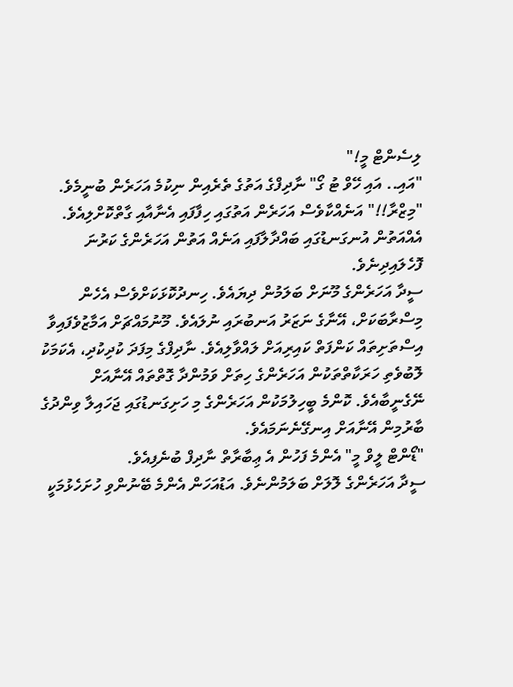ލިސެންޓް މީ!"
"އައި.. އައި ހޭވް ޓު ގޯ" ނާދިފްގެ އަތުގެ ތެރެއިން ނިކުމެ އަހަރެން ބުނީމެވެ.
"މިޒްރާ!!" އަނެއްކާވެސް އަހަރެން އަތުގައި ހިފާފައި އެނާއާއި ގާތްކޮށްލިއެވެ. އެއްއަތުން އުނގަނޑުގައި ބައްދާލާފައި އަނެއް އަތުން އަހަރެންގެ ކަރުނަ ފޮހެލައިދިނެވެ.
ސީދާ އަހަރެންގެ މޫނަށް ބަލަމުން ދިޔައެވެ. ހިނދުކޮޅަކަށްވެސް އެހެން މިސްރާބަކަށް، އޭނާގެ ނަޒަރު އަނބުރައި ނުލައެވެ. މޫނުމައްޗަށް އަމާޒުވެފައިވާ އިސްތަށިތައް ކަންފަތް ކައިރިއަށް ލައްވާލިއެވެ. ނާދިފްގެ މިފަދަ ކުދިކުދި، އެކަމަކު ލޮބުވެތި ހަރަކާތްތަކުން އަހަރެންގެ ހިތަށް ވަމުންދާ ގޮތްތައް އޭނާއަށް ނޭގެނީބާއެވެ. ކޮންމެ ބީހިލުމަކުން އަހަރެންގެ މި ހަށިގަނޑުގައި ޖަހައިލާ ވިންދުގެ ބާރުމިން އޭނާއަށް އިނގޭނެނަމައެވެ.
"ޑޯންޓް ލީވް މީ" އެންމެ ފަހުން އެ ޢިބާރާތް ނާދިފް ބުނެފިއެވެ.
ސީދާ އަހަރެންގެ ލޮލަށް ބަލަމުންނެވެ. އަޑުއަހަން އެންމެ ބޭނުންވި ހުށަހެޅުމަކީ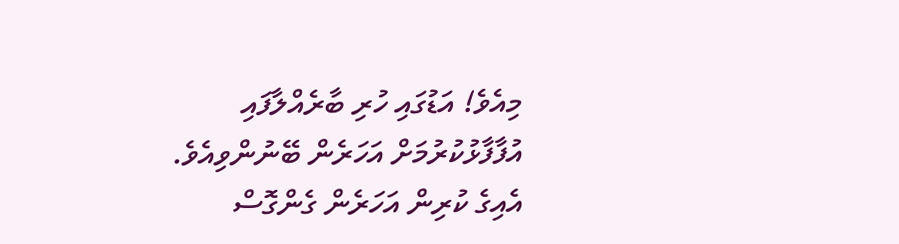މިއެވެ! އަޑުގައި ހުރި ބާރެއްލާފައި އުފާފާޅުކުރުމަށް އަހަރެން ބޭނުންވިއެވެ. އެއިގެ ކުރިން އަހަރެން ގެންގޮސް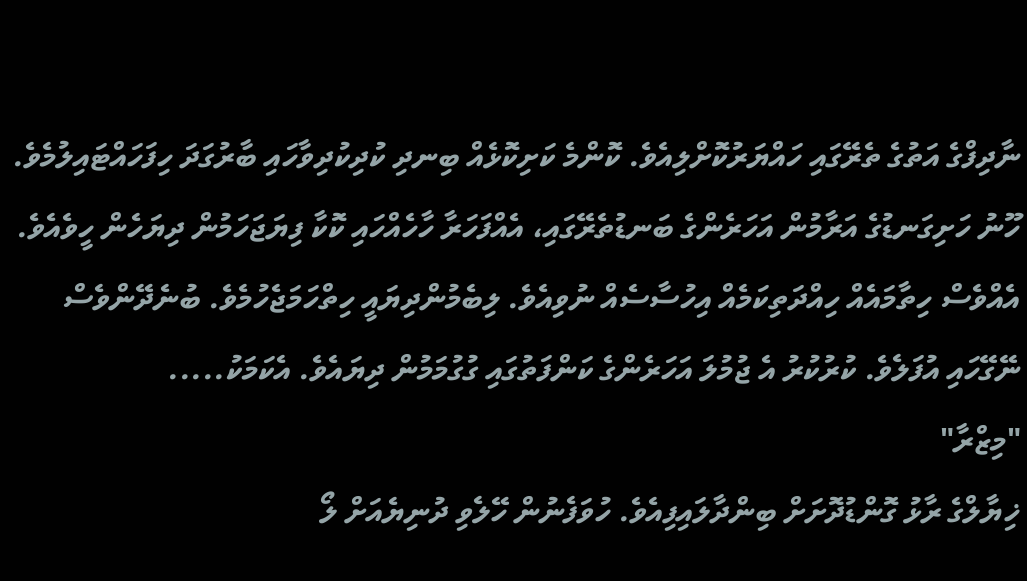ނާދިފްގެ އަތުގެ ތެރޭގައި ހައްޔަރުކޮށްލިއެވެ. ކޮންމެ ކަށިކޮޅެއް ބިނދި ކުދިކުދިވާހައި ބާރުގަދަ ހިފަހައްޓައިލުމެވެ.
ހޫނު ހަށިގަނޑުގެ އަރާމުން އަހަރެންގެ ބަނޑުތެރޭގައި، އެއްފަހަރާ ހާހެއްހައި ކޮކާ ފިޔަޖަހަމުން ދިޔަހެން ހީވެއެވެ. އެއްވެސް ހިތާމައެއް ހިއްދަތިކަމެއް އިހުސާސެއް ނުވިއެވެ. ލިބެމުންދިޔައީ ހިތްހަމަޖެހުމެވެ. ބުނެދޭންވެސް ނޭގޭހައި އުފަލެވެ. ކުރުކުރު އެ ޖުމުލަ އަހަރެންގެ ކަންފަތުގައި ގުގުމަމުން ދިޔައެވެ. އެކަމަކު.....
"މިޒްރާ"
ޚިޔާލްގެ ރާޅު ގޮންޑުދޮށަށް ބިންދާލައިފިއެވެ. ހުވަފެނުން ހޭލެވި ދުނިޔެއަށް ލޯ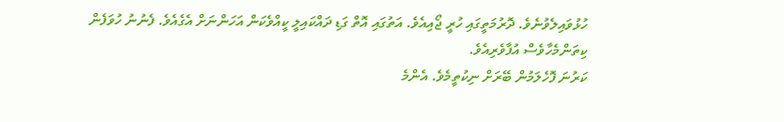ހުޅުވައިލެވުނެވެ. ދޮރުމަތީގައި ހުރީ ޖޯއިއެވެ. އަތުގައި އޮތް ގަޑި ދައްކައިލީ ކީއްވެކަން އަހަންނަށް އެގެއެވެ. ފެނުނު ހުވަފެން ކިތަންމެހާވެސް އުފާވެރިއެވެ.
ކަރުނަ ފޮހެލަމުން ބޭރަށް ނިކުތީމެވެ. އެންމެ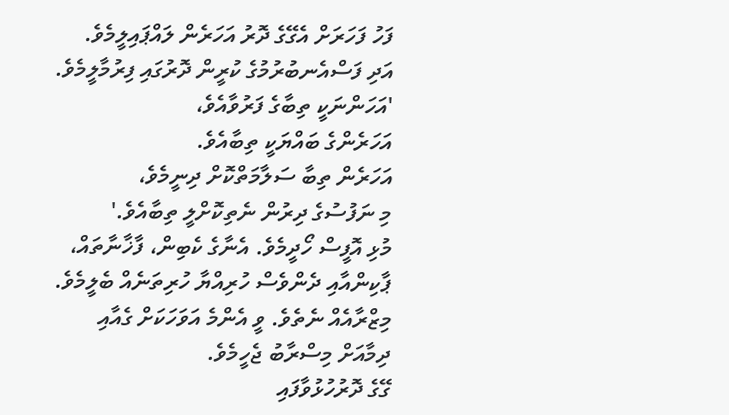ފަހު ފަހަރަށް އެގޭގެ ދޮރު އަހަރެން ލައްޕައިލީމެވެ. އަދި ފަސްއެނބުރުމުގެ ކުރީން ދޮރުގައި ފިރުމާލީމެވެ.
'އަހަންނަކީ ތިބާގެ ފަރުވާއެވެ،
އަހަރެންގެ ބައްޔަކީ ތިބާއެވެ.
އަހަރެން ތިބާ ސަލާމަތްކޮށް ދިނީމެވެ،
މި ނަފުސުގެ ދިރުން ނެތިކޮށްލީ ތިބާއެވެ.'
މުޅި އޮފީސް ހޯދީމެވެ. އެނާގެ ކެބިން، ފާޚާނާތައް، ޕާކިންއާއި ދެންވެސް ހުރިއްޔާ ހުރިތަނެއް ބެލީމެވެ. މިޒްރާއެއް ނެތެވެ. ވީ އެންމެ އަވަހަކަށް ގެއާއި ދިމާއަށް މިސްރާބު ޖެހީމެވެ.
ގޭގެ ދޮރުހުޅުވާފައި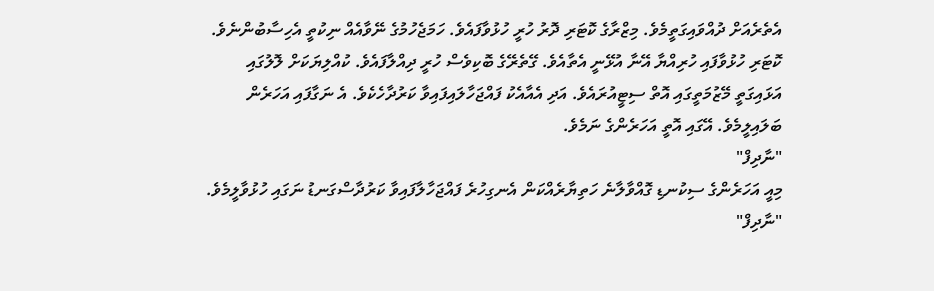އެތެރެއަށް ދުއްވައިގަތީމެވެ. މިޒްރާގެ ކޮޓަރި ދޮރު ހުރީ ހުޅުވާފައެވެ. ހަމަޖެހުމުގެ ނޭވާއެއް ނިކުތީ އެހިސާބުންނެވެ. ކޮޓަރި ހުޅުވާފައި ހުރިއްޔާ އޭނާ އުޅޭނީ އެތާއެވެ. ގޭތެރޭގެ ބޮކިވެސް ހުރީ ދިއްލާފައެވެ. ކުއްލިޔަކަށް ލޮލުގައި އަޅައިގަތީ މޭޒުމަތީގައި އޮތް ސިޓީއުރައެވެ. އަދި އެއާއެކު ފައްޖަހާލައިފައިވާ ކަރުދާހެކެވެ. އެ ނަގާފައި އަހަރެން ބަލައިލީމެވެ. އޭގައި އޮތީ އަހަރެންގެ ނަމެވެ.
"ނާދިފް"
މިއީ އަހަރެންގެ ސިކުނޑި ގޮއްވާލާނެ ހަތިޔާރެއްކަން އެނގިހުރެ ފައްޖަހާލާފައިވާ ކަރުދާސްގަނޑު ނަގައި ހުޅުވާލީމެވެ.
"ނާދިފް"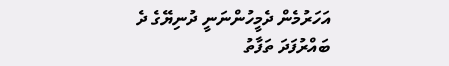އަހަރުމެން ދެމީހުންނަނީ ދުނިޔޭގެ ދެ ބައްރުފަދަ ތަފާތު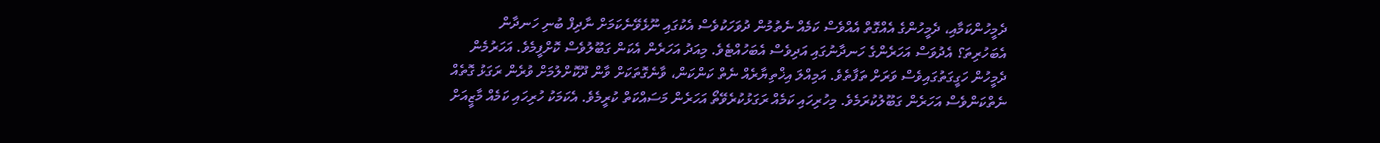ދެމީހުންކަމާއި، ދެމީހުންގެ އެއްގޮތް އެއްވެސް ކަމެއް ނެތުމުން ދުވަހަކުވެސް އެކުގައި ނޫޅެވޭނެކަމަށް ނާދިފް ބުނި ހަނދާން އެބަހުރިތަ؟ އެދުވަސް އަހަރެންގެ ހަނދާނުގައި އަދިވެސް އެބަހުއްޓެވެ. މިއަދު އަހަރެން އެކަން ގަބޫލުވެސް ކޮށްފީމެވެ. އަހަރުމެން ދެމީހުން ހަގީގަތުގައިވެސް ވަރަށް ތަފާތެވެ. އަމިއްލަ އިޚްތިޔާރެއް ނެތް ކަންކަން، ވާނެގޮތަކަށް ވާން ދޫކޮށްލުމަށް ވުރެން ރަގަޅު ގޮތެއް ނެތްކަންވެސް އަހަރެން ގަބޫލުކުރަމެވެ. މިހުރިހައި ކަމެއް ރަގަޅުކުރެވޭތޯ އަހަރެން މަސައްކަތް ކުރީމެވެ. އެކަމަކު ހުރިހައި ކަމެއް މާޒީއަށް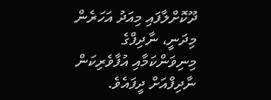ދޫކޮށްލާފައި މިއަދު އަހަރެން މިދަނީ، ނާދިފްގެ މިނިވަންކަމާއި އުފާވެރިކަން ނާދިފްއަށް ދީފައެވެ.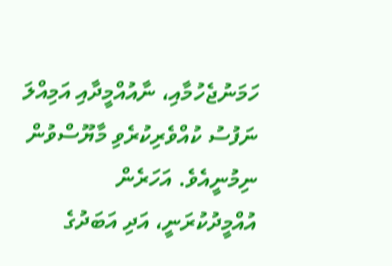ހަމަނުޖެހުމާއި، ނާއުއްމީދާއި އަމިއްލަ ނަފުސު ކުއްވެރިކުރެވި މާޔޫސްވުން ނިމުނީއެވެ. އަހަރެން އުއްމީދުކުރަނީ، އަދި އަބަދުގެ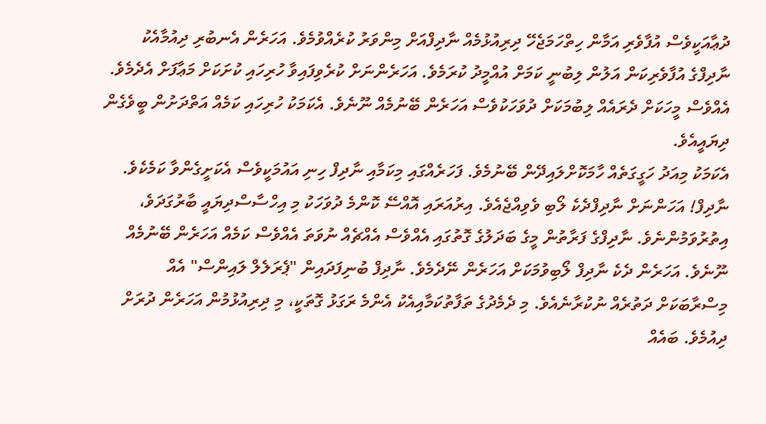ދުޢާއަކީވެސް އުފާވެރި އަމާން ހިތްހަމަޖެހޭ ދިރިއުޅުމެއް ނާދިފްއަށް މިންވަރު ކުރެއްވުމެވެ. އަހަރެން އެނބުރި ދިއުމާއެކު ނާދިފްގެ އުފާވެރިކަން އަލުން ލިބުނީ ކަމަށް އުއްމީދު ކުރަމެވެ. އަހަރެންނަށް ކުރެވިފައިވާ ހުރިހައި ކުށަކަށް މަޢާފަށް އެދެމެވެ. އެއްވެސް މީހަކަށް ދެރައެއް ލިބުމަކަށް ދުވަހަކުވެސް އަހަރެން ބޭނުމެއް ނޫނެވެ. އެކަމަކު ހުރިހައި ކަމެއް އަތްދަށުން ބީވެގެން ދިޔައީއެވެ.
އެކަމަކު މިއަދު ހަގީގަތެއް ހާމަކޮށްލައިދޭން ބޭނުމެވެ. ފަހަރެއްގައި މިކަމާއި ނާދިފް ހިނި އައުމަކީވެސް އެކަށީގެންވާ ކަމެކެވެ.
ނާދިފް! އަހަންނަށް ނާދިފްދެކެ ލޯބި ވެވިއްޖެއެވެ. އިރުއަރައި އޮއްސޭ ކޮންމެ ދުވަހަކު މި އިހްސާސްދިޔައީ ބާރުގަދަވެ، އިތުރުވަމުންނެވެ. ނާދިފްގެ ފަރާތުން މީގެ ބަދަލުގެ ގޮތުގައި އެއްވެސް އެއްޗެއް ނުވަތަ އެއްވެސް ކަމެއް އަހަރެން ބޭނުމެއް ނޫނެވެ. އަހަރެން ދެކެ ނާދިފް ލޯބިވުމަކަށް އަހަރެން ނޭދެމެވެ. ނާދިފް ބުނިފަދައިން "ޕެރަލެލް ލައިންސް" އެއް މިސްރާބަކަށް ދަތުރެއް ނުކުރާނެއެވެ. މި ދެމެދުގެ ތަފާތުކަމާއިއެކު އެންމެ ރަގަޅު ގޮތަކީ، މި ދިރިއުޅުމުން އަހަރެން ދުރަށް ދިއުމެވެ. ބައެއް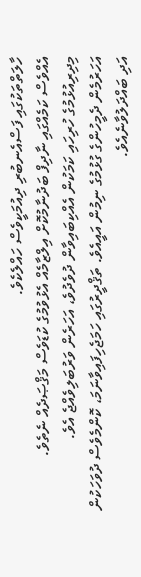ހާލަތްތަކުގައި ފަސްއެނބުރި ދިއުމަކީވެސް ހައްލެކެވެ.
އެއްވެސް ކަމެއްގައި ނާދިފް ބަދުނާމުކޮށް އިލްޒާމެއް އެޅުވުމުގެ ކުޑަވެސް މަޤްޞަދެއް ނެތެވެ. މިދިރިއުޅުމުގެ ހުރިހައި ކަމަކުން އެއްކިބައިވާން ދުވެދުވެ، އަހަރެން ވަރުބަލިވެއްޖެ އެވެ.
އަހަރުމެން ދެމީހުންގެ ގުޅުމުގެ ނިމުން އައީއެވެ. ތަޤްދީރުގައި ހަމަޖެހިފައިވާނަމަ، ކޮންމެވެސް ދުވަހަކުން އަދި ބައްދަލުވާނެއެވެ.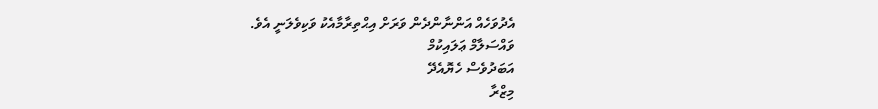އެދުވަހެއް އަންނާންދެން ވަރަށް އިޙްތިރާމާއެކު ވަކިވެލަނީ އެވެ.
ވައްސަލާމް ޢަލައިކުމް
އަބަދުވެސް ހެޔޮއެދޭ
މިޒްރާ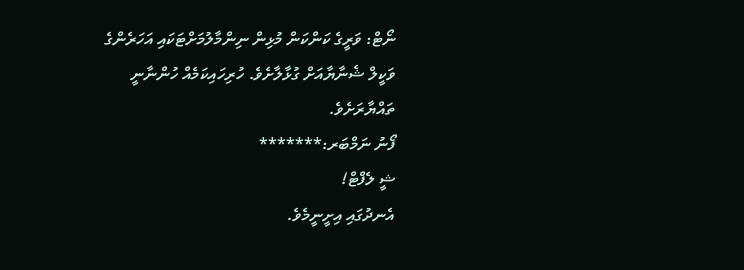ނޯޓް: ވަރީގެ ކަންކަން މުޅިން ނިންމާލުމަށްޓަކައި އަހަރެންގެ ވަކީލް ޝެނާޔާއަށް ގުޅާލާށެވެ. ހުރިހައިކަމެއް ހުންނާނީ ތައްޔާރަށެވެ.
ފޯނު ނަމްބަރ:*******
ޝީ ލެފްޓް!
އެނދުގައި އިށީނީމެވެ.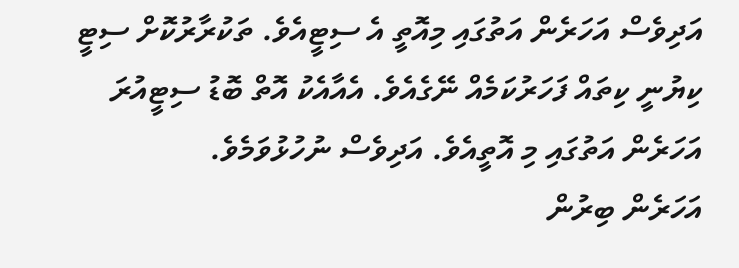އަދިވެސް އަހަރެން އަތުގައި މިއޮތީ އެ ސިޓީއެވެ. ތަކުރާރުކޮށް ސިޓީ ކިޔުނީ ކިތައް ފަހަރުކަމެއް ނޭގެއެވެ. އެއާއެކު އޮތް ބޮޑު ސިޓީއުރަ އަހަރެން އަތުގައި މި އޮތީއެވެ. އަދިވެސް ނުހުޅުވަމެވެ.
އަހަރެން ބިރުން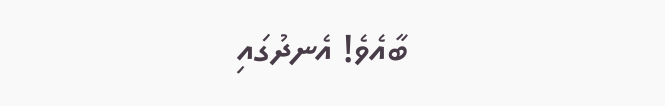ބާއެވެ! އެނދުގައި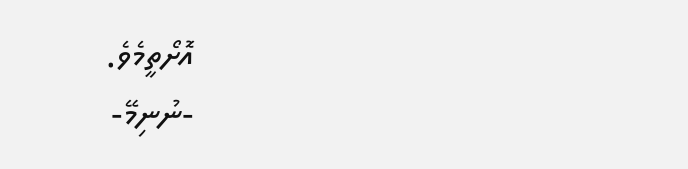އޮށޯތީމެވެ.
-ނުނިމޭ-